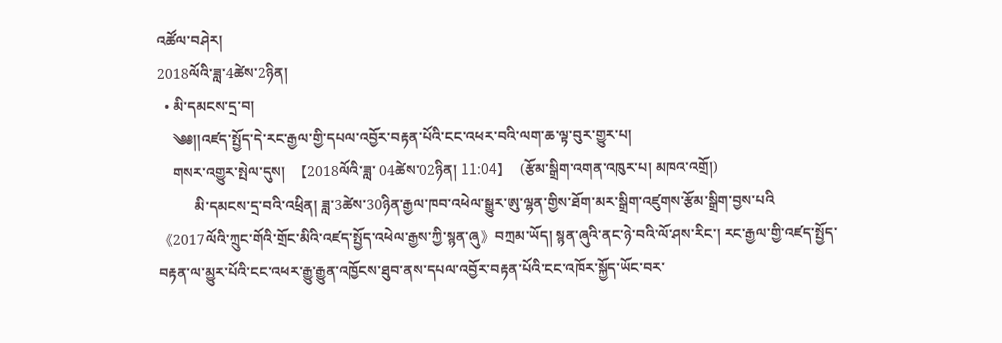འཚོལ་བཤེར།
2018ལོའི་ཟླ་4ཚེས་2ཉིན།
  • མི་དམངས་དྲ་བ།
    ༄༅།།འཛད་སྤྱོད་དེ་རང་རྒྱལ་གྱི་དཔལ་འབྱོར་བརྟན་པོའི་ངང་འཕར་བའི་ལག་ཆ་ལྟ་བུར་གྱུར་པ།
    གསར་འགྱུར་སྤེལ་དུས།  【2018ལོའི་ཟླ་ 04ཚེས་02ཉིན། 11:04】   (རྩོམ་སྒྲིག་འགན་འཁུར་པ། མཁའ་འགྲོ།)
          མི་དམངས་དྲ་བའི་འཕྲིན། ཟླ་3ཚེས་30ཉིན་རྒྱལ་ཁབ་འཕེལ་སྒྱུར་ཨུ་ལྷན་གྱིས་ཐོག་མར་སྒྲིག་འཛུགས་རྩོམ་སྒྲིག་བྱས་པའི《2017ལོའི་ཀྲུང་གོའི་གྲོང་མིའི་འཛད་སྤྱོད་འཕེལ་རྒྱས་ཀྱི་སྙན་ཞུ》བཀྲམ་ཡོད། སྙན་ཞུའི་ནང་ཉེ་བའི་ལོ་ཤས་རིང་། རང་རྒྱལ་གྱི་འཛད་སྤྱོད་བརྟན་ལ་མྱུར་པོའི་ངང་འཕར་རྒྱུ་རྒྱུན་འཁྱོངས་ཐུབ་ནས་དཔལ་འབྱོར་བརྟན་པོའི་ངང་འཁོར་སྐྱོད་ཡོང་བར་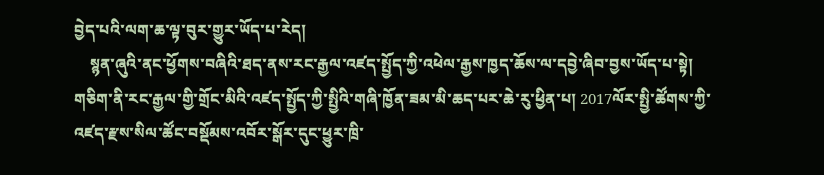བྱེད་པའི་ལག་ཆ་ལྟ་བུར་གྱུར་ཡོད་པ་རེད།
    སྙན་ཞུའི་ནང་ཕྱོགས་བཞིའི་ཐད་ནས་རང་རྒྱལ་འཛད་སྤྱོད་ཀྱི་འཕེལ་རྒྱས་ཁྱད་ཆོས་ལ་དབྱེ་ཞིབ་བྱས་ཡོད་པ་སྟེ། གཅིག་ནི་རང་རྒྱལ་གྱི་གྲོང་མིའི་འཛད་སྤྱོད་ཀྱི་སྤྱིའི་གཞི་ཁྱོན་ཟམ་མི་ཆད་པར་ཆེ་རུ་ཕྱིན་པ། 2017ལོར་སྤྱི་ཚོགས་ཀྱི་འཛད་རྫས་སིལ་ཚོང་བསྡོམས་འབོར་སྒོར་དུང་ཕྱུར་ཁྲི་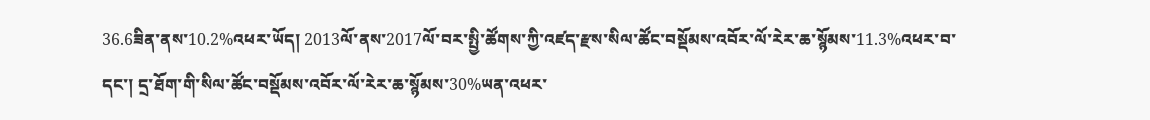36.6ཟིན་ནས་10.2%འཕར་ཡོད། 2013ལོ་ནས་2017ལོ་བར་སྤྱི་ཚོགས་ཀྱི་འཛད་རྫས་སིལ་ཚོང་བསྡོམས་འབོར་ལོ་རེར་ཆ་སྙོམས་11.3%འཕར་བ་དང་། དྲ་ཐོག་གི་སིལ་ཚོང་བསྡོམས་འབོར་ལོ་རེར་ཆ་སྙོམས་30%ཡན་འཕར་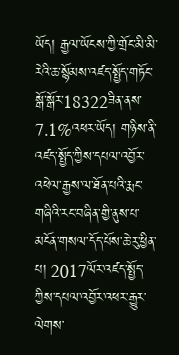ཡོད། རྒྱལ་ཡོངས་ཀྱི་གྲོང་མི་མི་རེའི་ཆ་སྙོམས་འཛད་སྤྱོད་གཏོང་སྒོ་སྒོར་18322ཟིན་ནས་7.1%འཕར་ཡོད། གཉིས་ནི་འཛད་སྤྱོད་ཀྱིས་དཔལ་འབྱོར་འཕེལ་རྒྱས་ལ་ཐོན་པའི་རྨང་གཞིའི་རང་བཞིན་གྱི་ནུས་པ་མངོན་གསལ་དོད་པོས་ཆེ་རུ་ཕྱིན་པ། 2017ལོར་འཛད་སྤྱོད་ཀྱིས་དཔལ་འབྱོར་འཕར་རྒྱུར་ལེགས་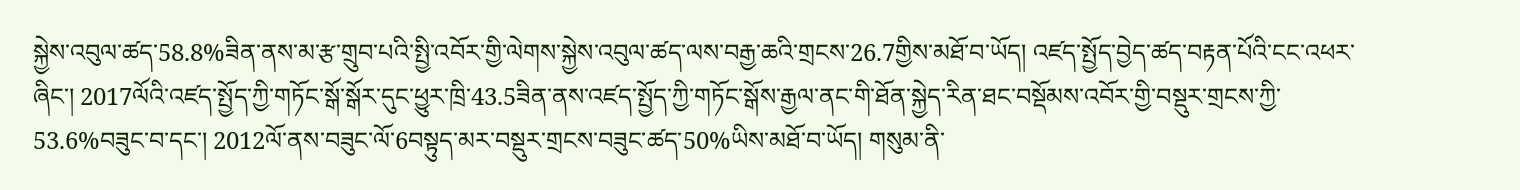སྐྱེས་འབུལ་ཚད་58.8%ཟིན་ནས་མ་རྩ་གྲུབ་པའི་སྤྱི་འབོར་གྱི་ལེགས་སྐྱེས་འབུལ་ཚད་ལས་བརྒྱ་ཆའི་གྲངས་26.7གྱིས་མཐོ་བ་ཡོད། འཛད་སྤྱོད་བྱེད་ཚད་བརྟན་པོའི་ངང་འཕར་ཞིང་། 2017ལོའི་འཛད་སྤྱོད་ཀྱི་གཏོང་སྒོ་སྒོར་དུང་ཕྱུར་ཁྲི་43.5ཟིན་ནས་འཛད་སྤྱོད་ཀྱི་གཏོང་སྒོས་རྒྱལ་ནང་གི་ཐོན་སྐྱེད་རིན་ཐང་བསྡོམས་འབོར་གྱི་བསྡུར་གྲངས་ཀྱི་53.6%བཟུང་བ་དང་། 2012ལོ་ནས་བཟུང་ལོ་6བསྟུད་མར་བསྡུར་གྲངས་བཟུང་ཚད་50%ཡིས་མཐོ་བ་ཡོད། གསུམ་ནི་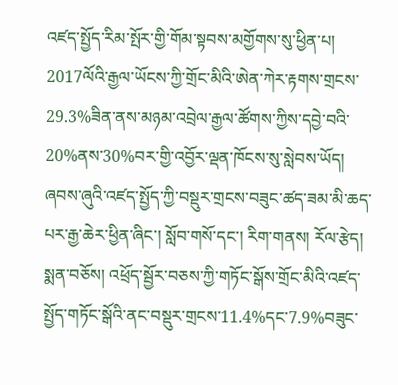འཛད་སྤྱོད་རིམ་སྤོར་གྱི་གོམ་སྟབས་མགྱོགས་སུ་ཕྱིན་པ། 2017ལོའི་རྒྱལ་ཡོངས་ཀྱི་གྲོང་མིའི་ཨེན་ཀེར་རྟགས་གྲངས་29.3%ཟིན་ནས་མཉམ་འབྲེལ་རྒྱལ་ཚོགས་ཀྱིས་དབྱེ་བའི་20%ནས་30%བར་གྱི་འབྱོར་ལྡན་ཁོངས་སུ་སླེབས་ཡོད། ཞབས་ཞུའི་འཛད་སྤྱོད་ཀྱི་བསྡུར་གྲངས་བཟུང་ཚད་ཟམ་མི་ཆད་པར་རྒྱ་ཆེར་ཕྱིན་ཞིང་། སློབ་གསོ་དང་། རིག་གནས། རོལ་རྩེད། སྨན་བཅོས། འཕྲོད་སྦྱོར་བཅས་ཀྱི་གཏོང་སྒོས་གྲོང་མིའི་འཛད་སྤྱོད་གཏོང་སྒོའི་ནང་བསྡུར་གྲངས་11.4%དང་7.9%བཟུང་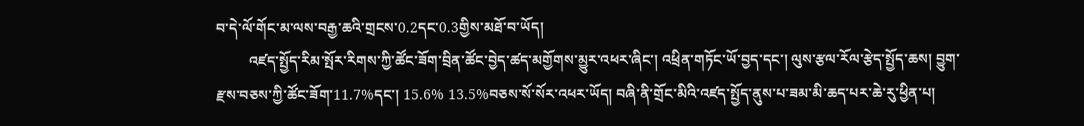བ་དེ་ལོ་གོང་མ་ལས་བརྒྱ་ཆའི་གྲངས་0.2དང་0.3གྱིས་མཐོ་བ་ཡོད།
         འཛད་སྤྱོད་རིམ་སྤོར་རིགས་ཀྱི་ཚོང་ཟོག་བྲིན་ཚོང་བྱེད་ཚད་མགྱོགས་མྱུར་འཕར་ཞིང་། འཕྲིན་གཏོང་ཡོ་བྱད་དང་། ལུས་རྩལ་རོལ་རྩེད་སྤྱོད་ཆས། བྱུག་རྫས་བཅས་ཀྱི་ཚོང་ཟོག་11.7%དང་། 15.6% 13.5%བཅས་སོ་སོར་འཕར་ཡོད། བཞི་ནི་གྲོང་མིའི་འཛད་སྤྱོད་ནུས་པ་ཟམ་མི་ཆད་པར་ཆེ་རུ་ཕྱིན་པ།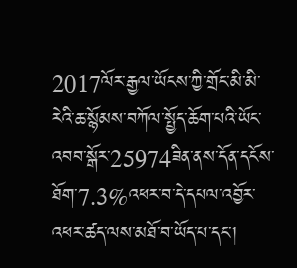2017ལོར་རྒྱལ་ཡོངས་ཀྱི་གྲོང་མི་མི་རེའི་ཆ་སྙོམས་བཀོལ་སྤྱོད་ཆོག་པའི་ཡོང་འབབ་སྒོར་25974ཟིན་ནས་དོན་དངོས་ཐོག་7.3%འཕར་བ་དེ་དཔལ་འབྱོར་འཕར་ཚད་ལས་མཐོ་བ་ཡོད་པ་དང་།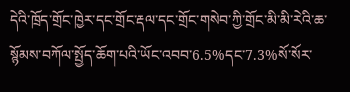དེའི་ཁྲོད་གྲོང་ཁྱེར་དང་གྲོང་རྡལ་དང་གྲོང་གསེབ་ཀྱི་གྲོང་མི་མི་རེའི་ཆ་སྙོམས་བཀོལ་སྤྱོད་ཆོག་པའི་ཡོང་འབབ་6.5%དང་7.3%སོ་སོར་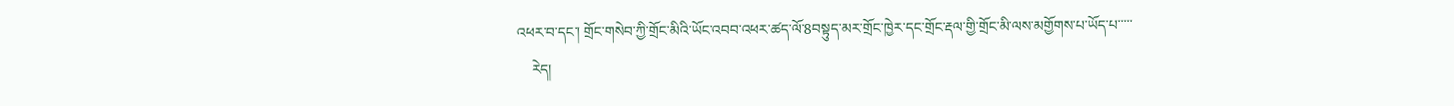འཕར་བ་དང་། གྲོང་གསེབ་ཀྱི་གྲོང་མིའི་ཡོང་འབབ་འཕར་ཚད་ལོ་8བསྟུད་མར་གྲོང་ཁྱེར་དང་གྲོང་རྡལ་གྱི་གྲོང་མི་ལས་མགྱོགས་པ་ཡོད་པ་་་་་
    རེད།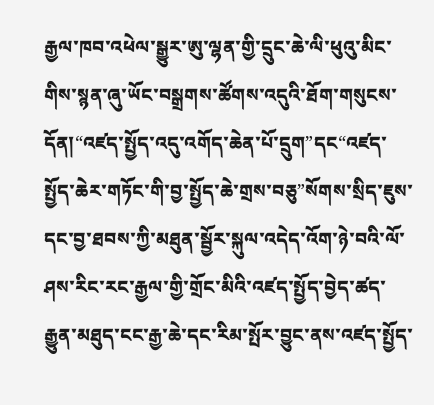རྒྱལ་ཁབ་འཕེལ་སྒྱུར་ཨུ་ལྷན་གྱི་དྲུང་ཆེ་ལི་ཕུའུ་མིང་གིས་སྙན་ཞུ་ཡོང་བསྒྲགས་ཚོགས་འདུའི་ཐོག་གསུངས་དོན།“འཛད་སྤྱོད་འདུ་འགོད་ཆེན་པོ་དྲུག”དང“འཛད་སྤྱོད་ཆེར་གཏོང་གི་བྱ་སྤྱོད་ཆེ་གྲས་བཅུ”སོགས་སྲིད་ཇུས་དང་བྱ་ཐབས་ཀྱི་མཐུན་སྦྱོར་སྐུལ་འདེད་འོག་ཉེ་བའི་ལོ་ཤས་རིང་རང་རྒྱལ་གྱི་གྲོང་མིའི་འཛད་སྤྱོད་བྱེད་ཚད་རྒྱུན་མཐུད་ངང་རྒྱ་ཆེ་དང་རིམ་སྤོར་བྱུང་ནས་འཛད་སྤྱོད་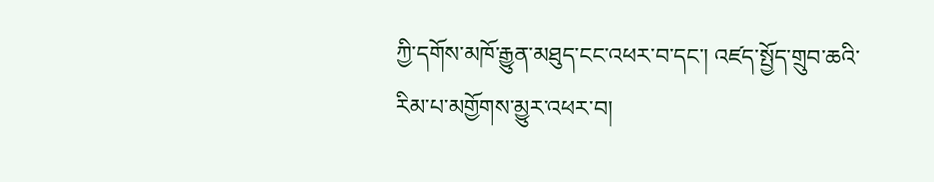ཀྱི་དགོས་མཁོ་རྒྱུན་མཐུད་ངང་འཕར་བ་དང་། འཛད་སྤྱོད་གྲུབ་ཆའི་རིམ་པ་མགྱོགས་མྱུར་འཕར་བ།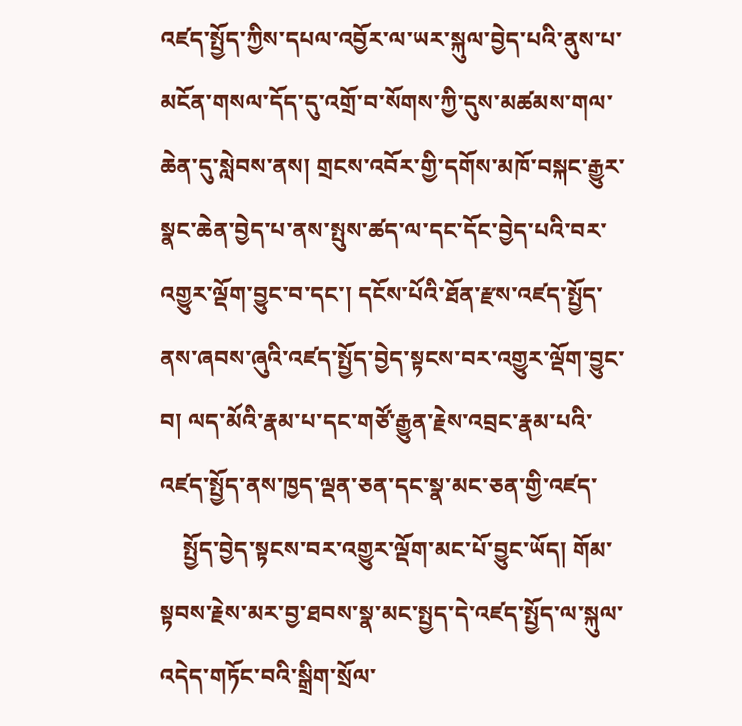འཛད་སྤྱོད་ཀྱིས་དཔལ་འབྱོར་ལ་ཡར་སྐུལ་བྱེད་པའི་ནུས་པ་མངོན་གསལ་དོད་དུ་འགྲོ་བ་སོགས་ཀྱི་དུས་མཚམས་གལ་ཆེན་དུ་སླེབས་ནས། གྲངས་འབོར་གྱི་དགོས་མཁོ་བསྐང་རྒྱུར་སྣང་ཆེན་བྱེད་པ་ནས་སྤུས་ཚད་ལ་དང་དོང་བྱེད་པའི་བར་འགྱུར་ལྡོག་བྱུང་བ་དང་། དངོས་པོའི་ཐོན་རྫས་འཛད་སྤྱོད་ནས་ཞབས་ཞུའི་འཛད་སྤྱོད་བྱེད་སྟངས་བར་འགྱུར་ལྡོག་བྱུང་བ། ལད་མོའི་རྣམ་པ་དང་གཙོ་རྒྱུན་རྗེས་འབྲང་རྣམ་པའི་འཛད་སྤྱོད་ནས་ཁྱད་ལྡན་ཅན་དང་སྣ་མང་ཅན་གྱི་འཛད་
    སྤྱོད་བྱེད་སྟངས་བར་འགྱུར་ལྡོག་མང་པོ་བྱུང་ཡོད། གོམ་སྟབས་རྗེས་མར་བྱ་ཐབས་སྣ་མང་སྤྱད་དེ་འཛད་སྤྱོད་ལ་སྐུལ་འདེད་གཏོང་བའི་སྒྲིག་སྲོལ་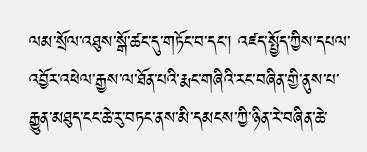ལམ་སྲོལ་འཐུས་སྒོ་ཚང་དུ་གཏོང་བ་དང་། འཛད་སྤྱོད་ཀྱིས་དཔལ་འབྱོར་འཕེལ་རྒྱས་ལ་ཐོན་པའི་རྨང་གཞིའི་རང་བཞིན་གྱི་ནུས་པ་རྒྱུན་མཐུད་ངང་ཆེ་རུ་བཏང་ནས་མི་དམངས་ཀྱི་ཉིན་རེ་བཞིན་ཆེ་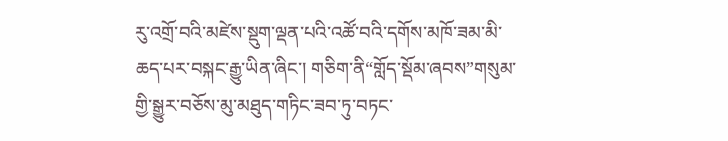རུ་འགྲོ་བའི་མཛེས་སྡུག་ལྡན་པའི་འཚོ་བའི་དགོས་མཁོ་ཟམ་མི་ཆད་པར་བསྐང་རྒྱུ་ཡིན་ཞིང་། གཅིག་ནི“གློད་སྡོམ་ཞབས”གསུམ་གྱི་སྒྱུར་བཅོས་མུ་མཐུད་གཏིང་ཟབ་ཏུ་བཏང་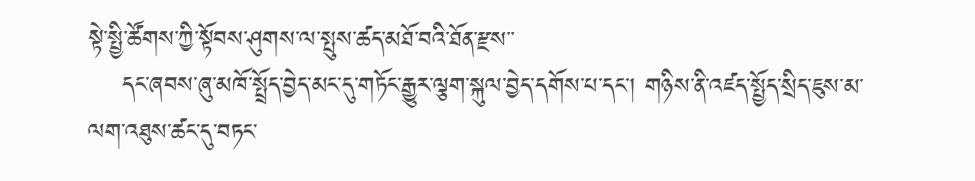སྟེ་སྤྱི་ཚོགས་ཀྱི་སྟོབས་ཤུགས་ལ་སྤུས་ཚད་མཐོ་བའི་ཐོན་རྫས་་
    དང་ཞབས་ཞུ་མཁོ་སྤྲོད་བྱེད་མང་དུ་གཏོང་རྒྱུར་ལྕག་སྐུལ་བྱེད་དགོས་པ་དང་། གཉིས་ནི་འཛད་སྤྱོད་སྲིད་ཇུས་མ་ལག་འཐུས་ཚང་དུ་བཏང་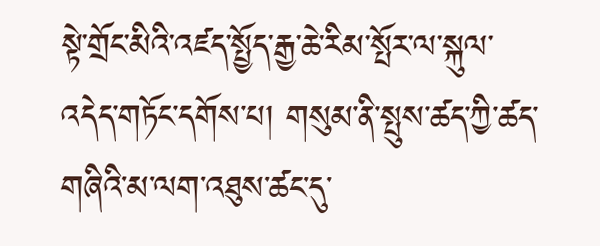སྟེ་གྲོང་མིའི་འཛད་སྤྱོད་རྒྱ་ཆེ་རིམ་སྤོར་ལ་སྐུལ་འདེད་གཏོང་དགོས་པ། གསུམ་ནི་སྤུས་ཚད་ཀྱི་ཚད་གཞིའི་མ་ལག་འཐུས་ཚང་དུ་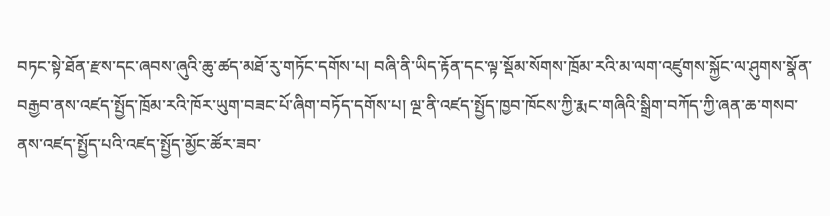བཏང་སྟེ་ཐོན་རྫས་དང་ཞབས་ཞུའི་ཆུ་ཚད་མཐོ་རུ་གཏོང་དགོས་པ། བཞི་ནི་ཡིད་རྟོན་དང་ལྟ་སྡོམ་སོགས་ཁྲོམ་རའི་མ་ལག་འཛུགས་སྐྱོང་ལ་ཤུགས་སྣོན་བརྒྱབ་ནས་འཛད་སྤྱོད་ཁྲོམ་རའི་ཁོར་ཡུག་བཟང་པོ་ཞིག་བཏོད་དགོས་པ། ལྔ་ནི་འཛད་སྤྱོད་ཁྱབ་ཁོངས་ཀྱི་རྨང་གཞིའི་སྒྲིག་བཀོད་ཀྱི་ཞན་ཆ་གསབ་ནས་འཛད་སྤྱོད་པའི་འཛད་སྤྱོད་མྱོང་ཚོར་ཟབ་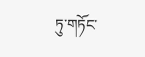ཏུ་གཏོང་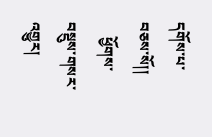དགོས་པ་བཅས་སོ།།
    ཕྱོགས་བསྡུས་གསར་འགྱུར།